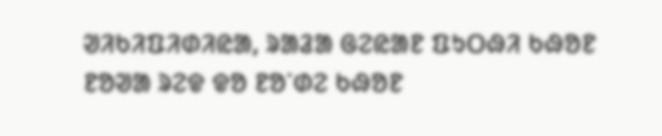ᱣᱤᱠᱤᱯᱤᱰᱤᱭᱟ, ᱨᱟᱲᱟ ᱜᱮᱭᱟᱱ ᱯᱩᱛᱷᱤ ᱠᱷᱚᱱ
ᱱᱚᱣᱟ ᱨᱮᱫ ᱫᱚ ᱱᱚᱸᱰᱮ ᱠᱷᱚᱱ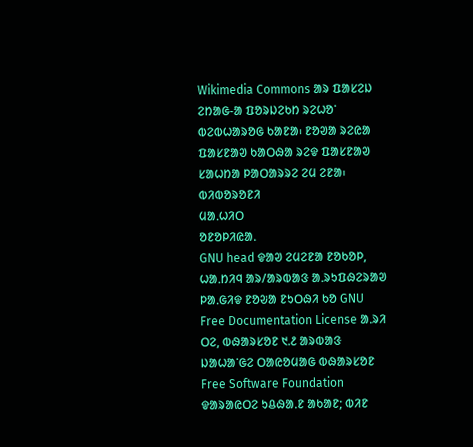Wikimedia Commons ᱟᱨ ᱯᱟᱥᱮᱡ ᱮᱴᱟᱜ-ᱟ ᱯᱚᱨᱡᱮᱠᱴ ᱨᱮᱦᱚᱸ ᱵᱮᱵᱦᱟᱨᱚᱜ ᱠᱟᱱᱟ᱾ ᱱᱚᱣᱟ ᱨᱮᱭᱟ ᱯᱟᱥᱱᱟᱣ ᱠᱟᱛᱷᱟ ᱨᱮᱫ ᱯᱟᱥᱱᱟᱣ ᱥᱟᱦᱴᱟ ᱞᱟᱛᱟᱨᱨᱮ ᱮᱢ ᱮᱱᱟ᱾
ᱵᱤᱵᱚᱨᱚᱱᱤ
ᱢᱟᱹᱦᱤᱛ
ᱚᱱᱚᱞᱤᱭᱟᱹ
GNU head ᱫᱟᱣ ᱮᱢᱮᱱᱟ ᱱᱚᱠᱚᱞ, ᱦᱟᱹᱴᱤᱧ ᱟᱨ/ᱟᱨᱵᱟᱝ ᱟᱹᱨᱩᱯᱷᱮᱨᱟᱣ ᱞᱟᱹᱜᱤᱫ ᱱᱚᱶᱟ ᱱᱩᱛᱷᱤ ᱠᱚ GNU Free Documentation License ᱟᱹᱨᱤ ᱛᱮ, ᱵᱷᱟᱨᱥᱚᱱ ᱑.᱒ ᱟᱨᱵᱟᱝ ᱡᱟᱦᱟᱸᱜᱮ ᱛᱟᱭᱚᱢᱟᱜ ᱵᱷᱟᱨᱥᱚᱱ Free Software Foundation ᱫᱟᱨᱟᱭᱛᱮ ᱩᱪᱷᱟᱹᱱ ᱟᱠᱟᱱ; ᱵᱤᱱ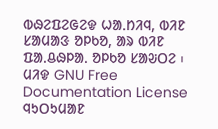ᱵᱷᱮᱯᱮᱜᱮᱫ ᱦᱟᱹᱴᱤᱧ, ᱵᱤᱱ ᱥᱟᱢᱟᱝ ᱚᱞᱠᱚ, ᱟᱨ ᱵᱤᱱ ᱯᱟᱹᱪᱷᱞᱟᱹ ᱚᱞᱠᱚ ᱥᱟᱶᱛᱮ ᱾ ᱢᱤᱫ GNU Free Documentation License ᱧᱩᱛᱩᱢᱟᱱ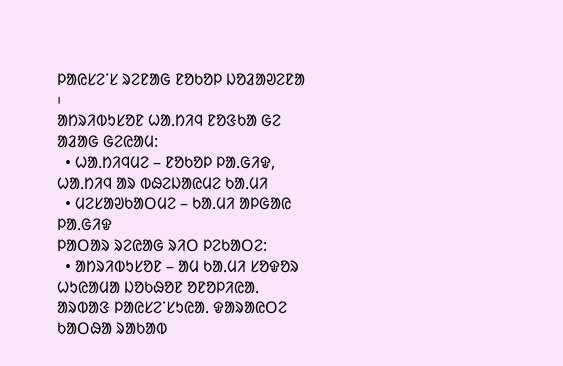ᱞᱟᱭᱥᱮᱸᱥ ᱨᱮᱱᱟᱜ ᱱᱚᱠᱚᱞ ᱡᱚᱲᱟᱣᱮᱱᱟ ᱾
ᱟᱴᱨᱤᱵᱩᱥᱚᱱ ᱦᱟᱹᱴᱤᱧ ᱱᱚᱝᱠᱟ ᱜᱮ
ᱟᱲᱟᱜ ᱜᱮᱭᱟᱢ:
  • ᱦᱟᱹᱴᱤᱧᱢᱮ – ᱱᱚᱠᱚᱞ ᱞᱟᱹᱜᱤᱫ, ᱦᱟᱹᱴᱤᱧ ᱟᱨ ᱵᱷᱮᱡᱟᱭᱢᱮ ᱠᱟᱹᱢᱤ
  • ᱢᱮᱥᱟᱣᱠᱟᱛᱢᱮ – ᱠᱟᱹᱢᱤ ᱟᱞᱜᱟᱭ ᱞᱟᱹᱜᱤᱫ
ᱞᱟᱛᱟᱨ ᱨᱮᱭᱟᱜ ᱨᱤᱛ ᱞᱮᱠᱟᱛᱮ:
  • ᱟᱴᱨᱤᱵᱩᱥᱚᱱ – ᱟᱢ ᱠᱟᱹᱢᱤ ᱥᱚᱫᱚᱨ ᱦᱩᱭᱟᱢᱟ ᱡᱚᱠᱷᱚᱱ ᱚᱱᱚᱞᱤᱭᱟᱹ ᱟᱨᱵᱟᱝ ᱞᱟᱭᱥᱮᱸᱥᱩᱭᱟᱹ ᱫᱟᱨᱟᱭᱛᱮ ᱠᱟᱛᱷᱟ ᱨᱟᱠᱟᱵ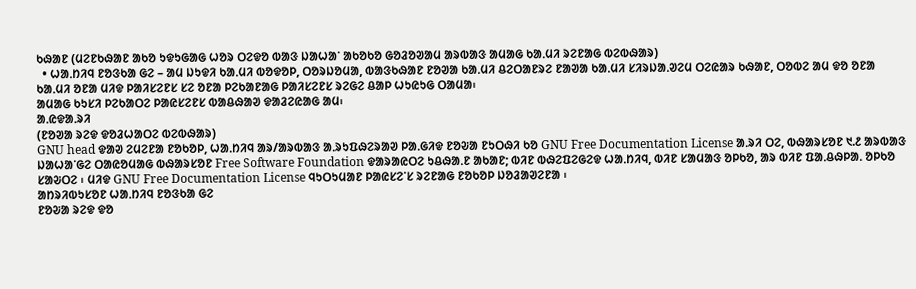ᱠᱷᱟᱱ (ᱢᱮᱱᱠᱷᱟᱱ ᱟᱠᱚ ᱩᱫᱩᱜᱟᱜ ᱦᱚᱨ ᱛᱮᱫᱚ ᱵᱟᱝ ᱡᱟᱦᱟᱸ ᱟᱠᱚᱠᱚ ᱜᱚᱲᱚᱣᱟᱢ ᱟᱨᱵᱟᱝ ᱟᱢᱟᱜ ᱠᱟᱹᱢᱤ ᱨᱮᱱᱟᱜ ᱵᱮᱵᱷᱟᱨ)
  • ᱦᱟᱹᱴᱤᱧ ᱱᱚᱝᱠᱟ ᱜᱮ – ᱟᱢ ᱡᱩᱫᱤ ᱠᱟᱹᱢᱤ ᱵᱚᱫᱚᱞ, ᱛᱚᱨᱡᱚᱢᱟ, ᱵᱟᱝᱠᱷᱟᱱ ᱱᱚᱣᱟ ᱠᱟᱹᱢᱤ ᱪᱮᱛᱟᱱᱨᱮ ᱱᱟᱣᱟ ᱠᱟᱹᱢᱤ ᱥᱤᱨᱡᱟᱹᱣᱮᱢ ᱛᱮᱭᱟᱨ ᱠᱷᱟᱱ, ᱛᱚᱵᱮ ᱟᱢ ᱫᱚ ᱚᱱᱟ ᱠᱟᱹᱢᱤ ᱚᱱᱟ ᱢᱤᱫ ᱞᱟᱤᱥᱮᱱᱥ ᱥᱮ ᱚᱱᱟ ᱞᱮᱠᱟᱱᱟᱜ ᱞᱟᱤᱥᱮᱱᱥ ᱨᱮᱜᱮ ᱪᱟᱞ ᱦᱩᱭᱩᱜ ᱛᱟᱢᱟ᱾
ᱟᱢᱟᱜ ᱠᱩᱥᱤ ᱞᱮᱠᱟᱛᱮ ᱞᱟᱭᱥᱮᱱᱥ ᱵᱟᱪᱷᱟᱣ ᱫᱟᱲᱮᱭᱟᱜ ᱟᱢ᱾
ᱟᱹᱭᱫᱟᱹᱨᱤ
(ᱱᱚᱣᱟ ᱨᱮᱫ ᱫᱚᱲᱦᱟᱛᱮ ᱵᱮᱵᱷᱟᱨ)
GNU head ᱫᱟᱣ ᱮᱢᱮᱱᱟ ᱱᱚᱠᱚᱞ, ᱦᱟᱹᱴᱤᱧ ᱟᱨ/ᱟᱨᱵᱟᱝ ᱟᱹᱨᱩᱯᱷᱮᱨᱟᱣ ᱞᱟᱹᱜᱤᱫ ᱱᱚᱶᱟ ᱱᱩᱛᱷᱤ ᱠᱚ GNU Free Documentation License ᱟᱹᱨᱤ ᱛᱮ, ᱵᱷᱟᱨᱥᱚᱱ ᱑.᱒ ᱟᱨᱵᱟᱝ ᱡᱟᱦᱟᱸᱜᱮ ᱛᱟᱭᱚᱢᱟᱜ ᱵᱷᱟᱨᱥᱚᱱ Free Software Foundation ᱫᱟᱨᱟᱭᱛᱮ ᱩᱪᱷᱟᱹᱱ ᱟᱠᱟᱱ; ᱵᱤᱱ ᱵᱷᱮᱯᱮᱜᱮᱫ ᱦᱟᱹᱴᱤᱧ, ᱵᱤᱱ ᱥᱟᱢᱟᱝ ᱚᱞᱠᱚ, ᱟᱨ ᱵᱤᱱ ᱯᱟᱹᱪᱷᱞᱟᱹ ᱚᱞᱠᱚ ᱥᱟᱶᱛᱮ ᱾ ᱢᱤᱫ GNU Free Documentation License ᱧᱩᱛᱩᱢᱟᱱ ᱞᱟᱭᱥᱮᱸᱥ ᱨᱮᱱᱟᱜ ᱱᱚᱠᱚᱞ ᱡᱚᱲᱟᱣᱮᱱᱟ ᱾
ᱟᱴᱨᱤᱵᱩᱥᱚᱱ ᱦᱟᱹᱴᱤᱧ ᱱᱚᱝᱠᱟ ᱜᱮ
ᱱᱚᱶᱟ ᱨᱮᱫ ᱫᱚ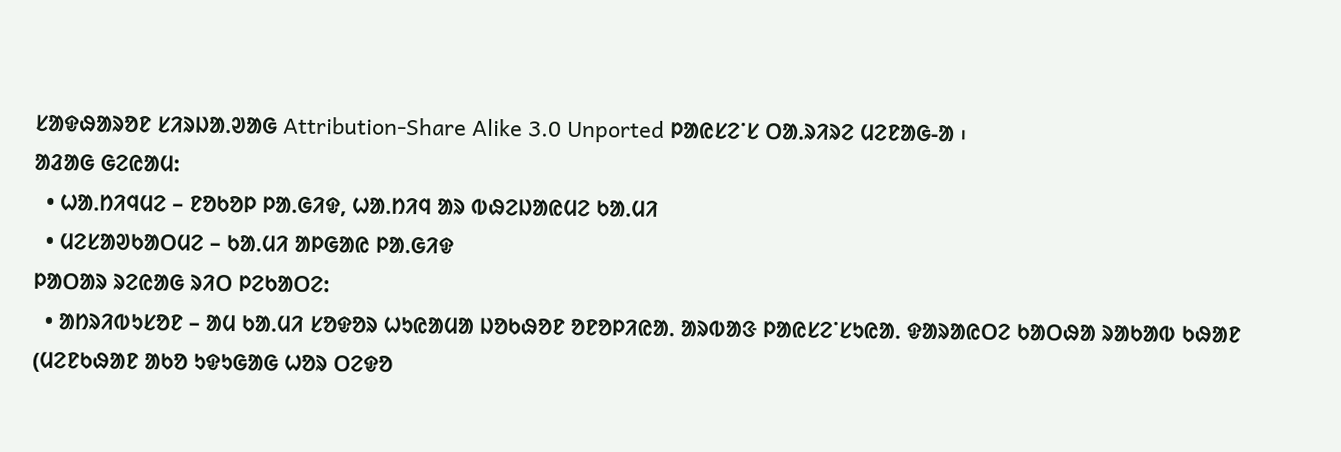ᱥᱟᱫᱷᱟᱨᱚᱱ ᱥᱤᱨᱡᱟᱹᱣᱟᱜ Attribution-Share Alike 3.0 Unported ᱞᱟᱭᱥᱮᱸᱥ ᱛᱟᱹᱨᱤᱨᱮ ᱢᱮᱱᱟᱜ-ᱟ ᱾
ᱟᱲᱟᱜ ᱜᱮᱭᱟᱢ:
  • ᱦᱟᱹᱴᱤᱧᱢᱮ – ᱱᱚᱠᱚᱞ ᱞᱟᱹᱜᱤᱫ, ᱦᱟᱹᱴᱤᱧ ᱟᱨ ᱵᱷᱮᱡᱟᱭᱢᱮ ᱠᱟᱹᱢᱤ
  • ᱢᱮᱥᱟᱣᱠᱟᱛᱢᱮ – ᱠᱟᱹᱢᱤ ᱟᱞᱜᱟᱭ ᱞᱟᱹᱜᱤᱫ
ᱞᱟᱛᱟᱨ ᱨᱮᱭᱟᱜ ᱨᱤᱛ ᱞᱮᱠᱟᱛᱮ:
  • ᱟᱴᱨᱤᱵᱩᱥᱚᱱ – ᱟᱢ ᱠᱟᱹᱢᱤ ᱥᱚᱫᱚᱨ ᱦᱩᱭᱟᱢᱟ ᱡᱚᱠᱷᱚᱱ ᱚᱱᱚᱞᱤᱭᱟᱹ ᱟᱨᱵᱟᱝ ᱞᱟᱭᱥᱮᱸᱥᱩᱭᱟᱹ ᱫᱟᱨᱟᱭᱛᱮ ᱠᱟᱛᱷᱟ ᱨᱟᱠᱟᱵ ᱠᱷᱟᱱ (ᱢᱮᱱᱠᱷᱟᱱ ᱟᱠᱚ ᱩᱫᱩᱜᱟᱜ ᱦᱚᱨ ᱛᱮᱫᱚ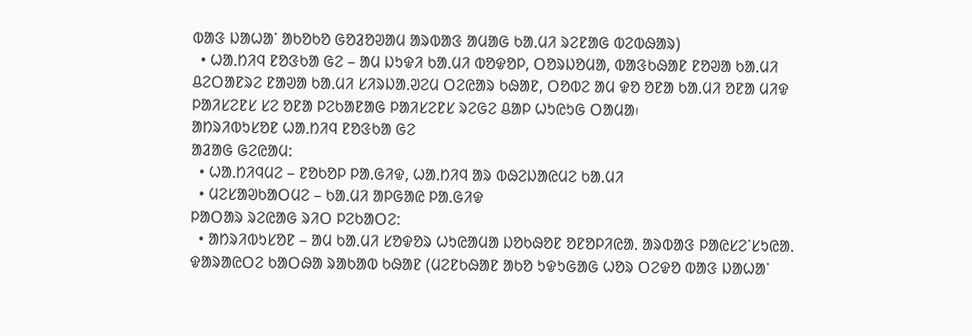ᱵᱟᱝ ᱡᱟᱦᱟᱸ ᱟᱠᱚᱠᱚ ᱜᱚᱲᱚᱣᱟᱢ ᱟᱨᱵᱟᱝ ᱟᱢᱟᱜ ᱠᱟᱹᱢᱤ ᱨᱮᱱᱟᱜ ᱵᱮᱵᱷᱟᱨ)
  • ᱦᱟᱹᱴᱤᱧ ᱱᱚᱝᱠᱟ ᱜᱮ – ᱟᱢ ᱡᱩᱫᱤ ᱠᱟᱹᱢᱤ ᱵᱚᱫᱚᱞ, ᱛᱚᱨᱡᱚᱢᱟ, ᱵᱟᱝᱠᱷᱟᱱ ᱱᱚᱣᱟ ᱠᱟᱹᱢᱤ ᱪᱮᱛᱟᱱᱨᱮ ᱱᱟᱣᱟ ᱠᱟᱹᱢᱤ ᱥᱤᱨᱡᱟᱹᱣᱮᱢ ᱛᱮᱭᱟᱨ ᱠᱷᱟᱱ, ᱛᱚᱵᱮ ᱟᱢ ᱫᱚ ᱚᱱᱟ ᱠᱟᱹᱢᱤ ᱚᱱᱟ ᱢᱤᱫ ᱞᱟᱤᱥᱮᱱᱥ ᱥᱮ ᱚᱱᱟ ᱞᱮᱠᱟᱱᱟᱜ ᱞᱟᱤᱥᱮᱱᱥ ᱨᱮᱜᱮ ᱪᱟᱞ ᱦᱩᱭᱩᱜ ᱛᱟᱢᱟ᱾
ᱟᱴᱨᱤᱵᱩᱥᱚᱱ ᱦᱟᱹᱴᱤᱧ ᱱᱚᱝᱠᱟ ᱜᱮ
ᱟᱲᱟᱜ ᱜᱮᱭᱟᱢ:
  • ᱦᱟᱹᱴᱤᱧᱢᱮ – ᱱᱚᱠᱚᱞ ᱞᱟᱹᱜᱤᱫ, ᱦᱟᱹᱴᱤᱧ ᱟᱨ ᱵᱷᱮᱡᱟᱭᱢᱮ ᱠᱟᱹᱢᱤ
  • ᱢᱮᱥᱟᱣᱠᱟᱛᱢᱮ – ᱠᱟᱹᱢᱤ ᱟᱞᱜᱟᱭ ᱞᱟᱹᱜᱤᱫ
ᱞᱟᱛᱟᱨ ᱨᱮᱭᱟᱜ ᱨᱤᱛ ᱞᱮᱠᱟᱛᱮ:
  • ᱟᱴᱨᱤᱵᱩᱥᱚᱱ – ᱟᱢ ᱠᱟᱹᱢᱤ ᱥᱚᱫᱚᱨ ᱦᱩᱭᱟᱢᱟ ᱡᱚᱠᱷᱚᱱ ᱚᱱᱚᱞᱤᱭᱟᱹ ᱟᱨᱵᱟᱝ ᱞᱟᱭᱥᱮᱸᱥᱩᱭᱟᱹ ᱫᱟᱨᱟᱭᱛᱮ ᱠᱟᱛᱷᱟ ᱨᱟᱠᱟᱵ ᱠᱷᱟᱱ (ᱢᱮᱱᱠᱷᱟᱱ ᱟᱠᱚ ᱩᱫᱩᱜᱟᱜ ᱦᱚᱨ ᱛᱮᱫᱚ ᱵᱟᱝ ᱡᱟᱦᱟᱸ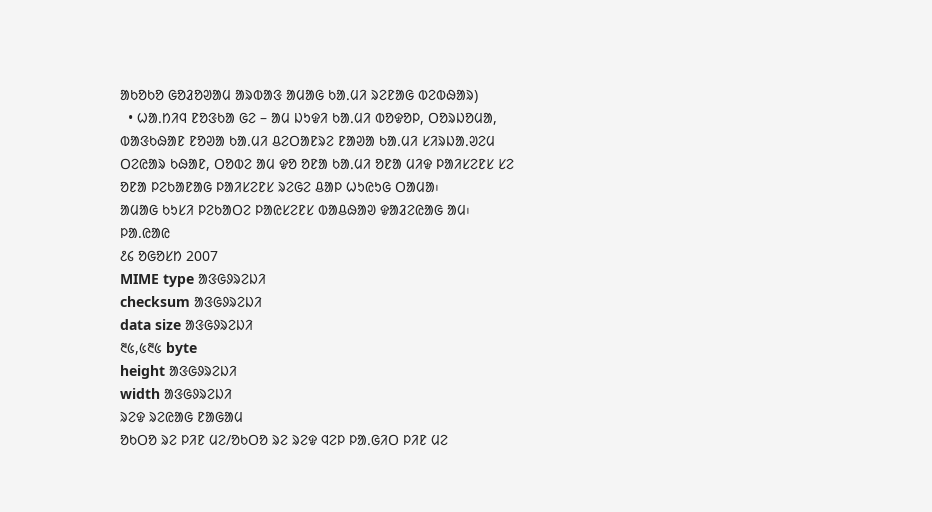ᱟᱠᱚᱠᱚ ᱜᱚᱲᱚᱣᱟᱢ ᱟᱨᱵᱟᱝ ᱟᱢᱟᱜ ᱠᱟᱹᱢᱤ ᱨᱮᱱᱟᱜ ᱵᱮᱵᱷᱟᱨ)
  • ᱦᱟᱹᱴᱤᱧ ᱱᱚᱝᱠᱟ ᱜᱮ – ᱟᱢ ᱡᱩᱫᱤ ᱠᱟᱹᱢᱤ ᱵᱚᱫᱚᱞ, ᱛᱚᱨᱡᱚᱢᱟ, ᱵᱟᱝᱠᱷᱟᱱ ᱱᱚᱣᱟ ᱠᱟᱹᱢᱤ ᱪᱮᱛᱟᱱᱨᱮ ᱱᱟᱣᱟ ᱠᱟᱹᱢᱤ ᱥᱤᱨᱡᱟᱹᱣᱮᱢ ᱛᱮᱭᱟᱨ ᱠᱷᱟᱱ, ᱛᱚᱵᱮ ᱟᱢ ᱫᱚ ᱚᱱᱟ ᱠᱟᱹᱢᱤ ᱚᱱᱟ ᱢᱤᱫ ᱞᱟᱤᱥᱮᱱᱥ ᱥᱮ ᱚᱱᱟ ᱞᱮᱠᱟᱱᱟᱜ ᱞᱟᱤᱥᱮᱱᱥ ᱨᱮᱜᱮ ᱪᱟᱞ ᱦᱩᱭᱩᱜ ᱛᱟᱢᱟ᱾
ᱟᱢᱟᱜ ᱠᱩᱥᱤ ᱞᱮᱠᱟᱛᱮ ᱞᱟᱭᱥᱮᱱᱥ ᱵᱟᱪᱷᱟᱣ ᱫᱟᱲᱮᱭᱟᱜ ᱟᱢ᱾
ᱞᱟ.ᱭᱟᱭ
᱒᱔ ᱚᱜᱚᱥᱴ 2007
MIME type ᱟᱝᱜᱽᱨᱮᱡᱤ
checksum ᱟᱝᱜᱽᱨᱮᱡᱤ
data size ᱟᱝᱜᱽᱨᱮᱡᱤ
᱓᱕,᱕᱓᱕ byte
height ᱟᱝᱜᱽᱨᱮᱡᱤ
width ᱟᱝᱜᱽᱨᱮᱡᱤ
ᱨᱮᱫ ᱨᱮᱭᱟᱜ ᱱᱟᱜᱟᱢ
ᱚᱠᱛᱚ ᱨᱮ ᱞᱤᱱ ᱢᱮ/ᱚᱠᱛᱚ ᱨᱮ ᱨᱮᱫ ᱧᱮᱞ ᱞᱟᱹᱜᱤᱛ ᱞᱤᱱ ᱢᱮ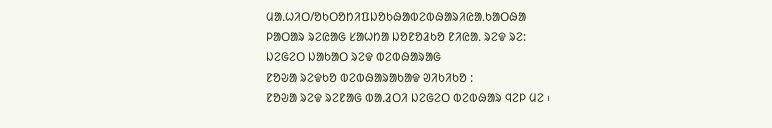ᱢᱟᱹᱦᱤᱛ/ᱚᱠᱛᱚᱴᱤᱯᱡᱚᱠᱷᱟᱵᱮᱵᱷᱟᱨᱤᱭᱟᱹᱠᱟᱛᱷᱟ
ᱞᱟᱛᱟᱨ ᱨᱮᱭᱟᱜ ᱥᱟᱦᱴᱟ ᱡᱚᱱᱚᱲᱠᱚ ᱱᱤᱭᱟᱹ ᱨᱮᱫ ᱨᱮ:
ᱡᱮᱜᱮᱛ ᱡᱟᱠᱟᱛ ᱨᱮᱫ ᱵᱮᱵᱷᱟᱨᱟᱜ
ᱱᱚᱶᱟ ᱨᱮᱫᱠᱚ ᱵᱮᱵᱷᱟᱨᱟᱠᱟᱫ ᱣᱤᱠᱤᱠᱚ :
ᱱᱚᱶᱟ ᱨᱮᱫ ᱨᱮᱱᱟᱜ ᱵᱟᱹᱲᱛᱤ ᱡᱮᱜᱮᱛ ᱵᱮᱵᱷᱟᱨ ᱧᱮᱞ ᱢᱮ ᱾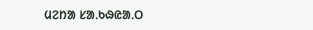ᱢᱮᱴᱟ ᱥᱟᱹᱠᱷᱭᱟᱹᱛ